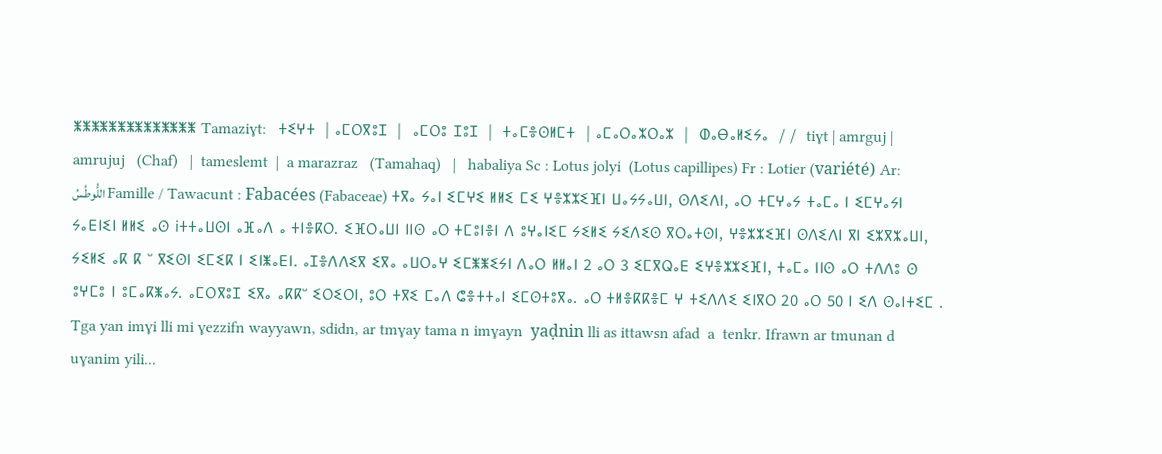ⵥⵥⵥⵥⵥⵥⵥⵥⵥⵥⵥⵥⵥⵥ Tamaziɣt:   ⵜⵉⵖⵜ  | ⴰⵎⵔⴳⵓⵊ  |  ⴰⵎⵔⵓ ⵊⵓⵊ  |  ⵜⴰⵎⴻⵙⵍⵎⵜ  | ⴰⵎⴰⵔⴰⵣⵔⴰⵣ  |  ⵀⴰⴱⴰⵍⵉⵢⴰ  / /  tiɣt | amrguj | amrujuj   (Chaf)   |  tameslemt  |  a marazraz   (Tamahaq)   |   habaliya Sc : Lotus jolyi  (Lotus capillipes) Fr : Lotier (variété) Ar: اللُّوطُسُ Famille / Tawacunt : Fabacées (Fabaceae) ⵜⴳⴰ ⵢⴰⵏ ⵉⵎⵖⵉ ⵍⵍⵉ ⵎⵉ ⵖⴻⵣⵣⵉⴼⵏ ⵡⴰⵢⵢⴰⵡⵏ, ⵙⴷⵉⴷⵏ, ⴰⵔ ⵜⵎⵖⴰⵢ ⵜⴰⵎⴰ ⵏ ⵉⵎⵖⴰⵢⵏ ⵢⴰⴹⵏⵉⵏ ⵍⵍⵉ ⴰⵙ iⵜⵜⴰⵡⵙⵏ ⴰⴼⴰⴷ ⴰ ⵜⵏⴻⴽⵔ. ⵉⴼⵔⴰⵡⵏ ⵏⵏⵙ ⴰⵔ ⵜⵎⵓⵏⴻⵏ ⴷ ⵓⵖⴰⵏⵉⵎ ⵢⵉⵍⵉ ⵢⵉⴷⵉⵙ ⴳⵔⴰⵜⵙⵏ, ⵖⴻⵣⵣⵉⴼⵏ ⵙⴷⵉⴷⵏ ⴳⵏ ⵉⵣⴳⵣⴰⵡⵏ, ⵢⵉⵍⵉ ⴰⴽ ⴽ ⵯ ⴳⵉⵙⵏ ⵉⵎⵉⴽ ⵏ ⵉⵏⵥⴰⴹⵏ. ⴰⵊⴻⴷⴷⵉⴳ ⵉⴳⴰ ⴰⵡⵔⴰⵖ ⵉⵎⵥⵥⵉⵢⵏ ⴷⴰⵔ ⵍⵍⴰⵏ 2 ⴰⵔ 3 ⵉⵎⴳⵕⴰⴹ ⵉⵖⴻⵣⵣⵉⴼⵏ, ⵜⴰⵎⴰ ⵏⵏⵙ ⴰⵔ ⵜⴷⴷⵓ ⵙ ⵓⵖⵎⵓ ⵏ ⵓⵎⴰⴽⵥⴰⵢ. ⴰⵎⵔⴳⵓⵊ ⵉⴳⴰ ⴰⴽⴽⵯ ⵉⵔⵉⵔⵏ, ⵓⵔ ⵜⴳⵉ ⵎⴰⴷ ⵛⴻⵜⵜⴰⵏ ⵉⵎⵙⵜⵓⴳⴰ. ⴰⵔ ⵜⵍⴻⴽⴽⴻⵎ ⵖ ⵜⵉⴷⴷⵉ ⵉⵏⴳⵔ 20 ⴰⵔ 50 ⵏ ⵉⴷ ⵙⴰⵏⵜⵉⵎ .   Tga yan imɣi lli mi ɣezzifn wayyawn, sdidn, ar tmɣay tama n imɣayn  yaḍnin lli as ittawsn afad  a  tenkr. Ifrawn ar tmunan d uɣanim yili...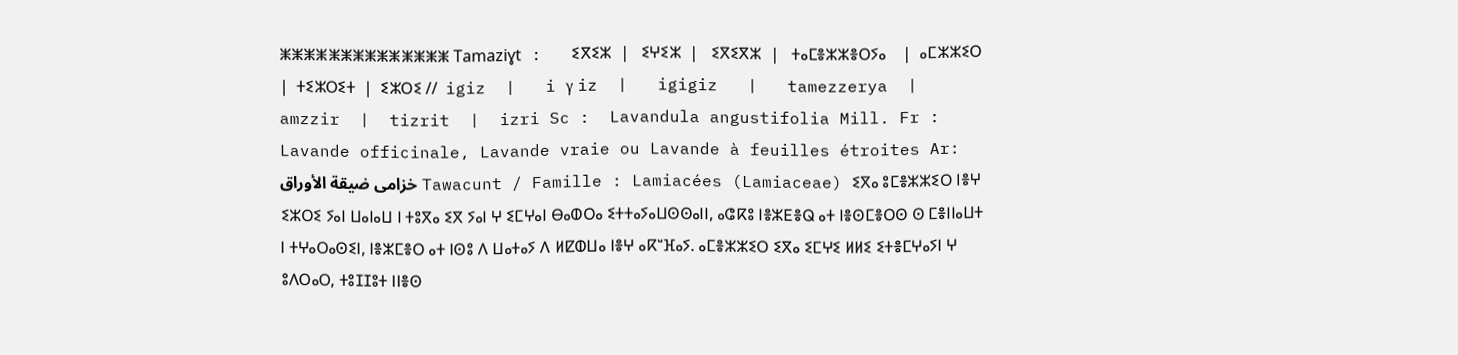ⵥⵥⵥⵥⵥⵥⵥⵥⵥⵥⵥⵥⵥⵥ Tamaziɣt :   ⵉⴳⵉⵣ  |   ⵉⵖⵉⵣ  |   ⵉⴳⵉⴳⵣ  |   ⵜⴰⵎⴻⵣⵣⴻⵔⵢⴰ    |  ⴰⵎⵣⵣⵉⵔ  |  ⵜⵉⵣⵔⵉⵜ  |  ⵉⵣⵔⵉ //  igiz  |   i γ iz  |   igigiz   |   tamezzerya  |  amzzir  |  tizrit  |  izri Sc :  Lavandula angustifolia Mill. Fr :  Lavande officinale, Lavande vraie ou Lavande à feuilles étroites Ar:   خزامى ضيقة الأوراق Tawacunt / Famille : Lamiacées (Lamiaceae) ⵉⴳⴰ ⵓⵎⴻⵣⵣⵉⵔ ⵏⴻⵖ ⵉⵣⵔⵉ ⵢⴰⵏ ⵡⴰⵏⴰⵡ ⵏ ⵜⵓⴳⴰ ⵉⴳ ⵢⴰⵏ ⵖ ⵉⵎⵖⴰⵏ ⴱⴰⵀⵔⴰ ⵉⵜⵜⴰⵢⴰⵡⵙⵙⴰⵏⵏ, ⴰⵛⴽⵓ ⵏⴻⵣⴹⴻⵕ ⴰⵜ ⵏⴻⵙⵎⴻⵔⵙ ⵙ ⵎⴻⵏⵏⴰⵡⵜ ⵏ ⵜⵖⴰⵔⴰⵙⵉⵏ, ⵏⴻⵣⵎⴻⵔ ⴰⵜ ⵏⵙⵓ ⴷ ⵡⴰⵜⴰⵢ ⴷ ⵍⵇⵀⵡⴰ ⵏⴻⵖ ⴰⴽⵯⴼⴰⵢ. ⴰⵎⴻⵣⵣⵉⵔ ⵉⴳⴰ ⵉⵎⵖⵉ ⵍⵍⵉ ⵉⵜⴻⵎⵖⴰⵢⵏ ⵖ ⵓⴷⵔⴰⵔ, ⵜⵓⵊⵊⵓⵜ ⵏⵏⴻⵙ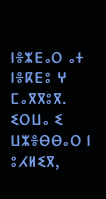ⵏⴻⵣⴹⴰⵔ ⴰⵜ ⵏⴻⴽⴹⵓ ⵖ ⵎⴰⴳⴳⵓⴳ. ⵉⵔⵡⴰ ⵉ ⵡⵣⴻⴱⴱⴰⵔ ⵏ ⵓⵃⵍⵉⴳ,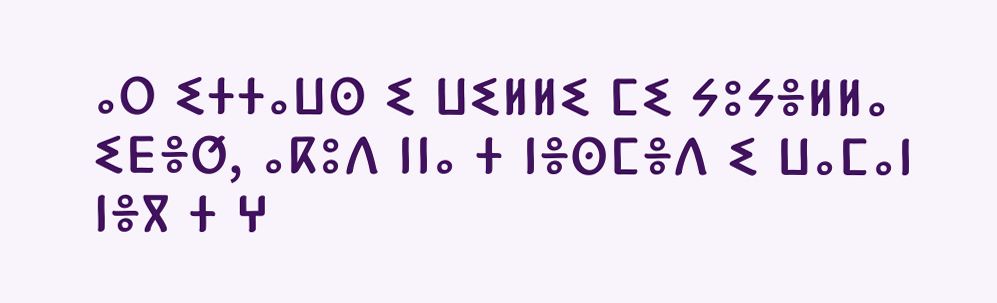ⴰⵔ ⵉⵜⵜⴰⵡⵙ ⵉ ⵡⵉⵍⵍⵉ ⵎⵉ ⵢⵓⵢⴻⵍⵍⴰ ⵉⴹⴻⵚ, ⴰⴽⵓⴷ ⵏⵏⴰ ⵜ ⵏⴻⵙⵎⴻⴷ ⵉ ⵡⴰⵎⴰⵏ ⵏⴻⴳ ⵜ ⵖ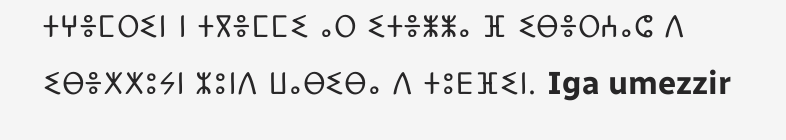ⵜⵖⴻⵎⵔⵉⵏ ⵏ ⵜⴳⴻⵎⵎⵉ ⴰⵔ ⵉⵜⴻⵥⵥⴰ ⴼ ⵉⴱⴻⵔⵄⴰⵛ ⴷ ⵉⴱⴻⵅⵅⵓⵢⵏ ⵣⵓⵏⴷ ⵡⴰⴱⵉⴱⴰ ⴷ ⵜⵓⴹⴼⵉⵏ. Iga umezzir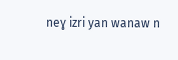neɣ izri yan wanaw n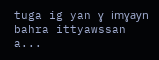tuga ig yan ɣ imɣayn bahra ittyawssan a...